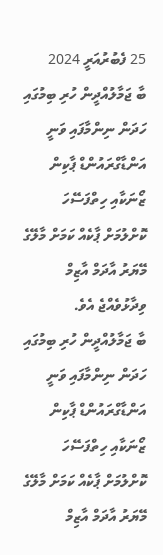25 ފެބުރުއަރީ 2024
ބާ ޖަމާލުއްދީން ހުރި ބިމުގައި ހަދަން ނިންމާފައި ވަނީ އަންޑާގްރައުންޑް ޕާކިން ޒޯނަކާއި ހިތްފަސޭހަ ކޮށްލުމަށް ޕާކެއް ކަމަށް މާލޭގެ މޭޔަރު އާދަމް އާޒިމް ވިދާޅުވެއްޖެ އެވެ.
ބާ ޖަމާލުއްދީން ހުރި ބިމުގައި ހަދަން ނިންމާފައި ވަނީ އަންޑާގްރައުންޑް ޕާކިން ޒޯނަކާއި ހިތްފަސޭހަ ކޮށްލުމަށް ޕާކެއް ކަމަށް މާލޭގެ މޭޔަރު އާދަމް އާޒިމް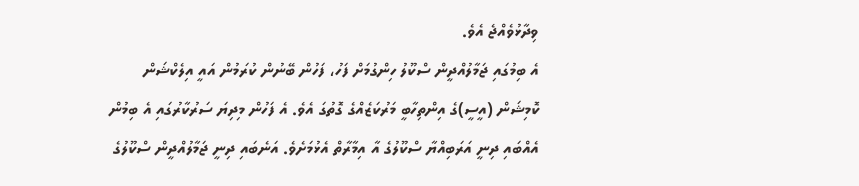ވިދާޅުވެއްޖެ އެވެ.
އެ ބިމުގައި ޖަމާލުއްދީން ސްކޫލު ހިންގުމަށް ފަހު، ފަހުން ބޭނުން ކުރަމުން އައީ އިލެކްޝަން ކޮމިޝަން (އީސީ)ގެ އިންތިހާބީ މަރުކަޒެއްގެ ގޮތުގަ އެވެ. އެ ފަހުން މިދިޔަ ސަރުކާރުގައި އެ ބިމުން އެއްބައި ދިނީ އަރަބިއްޔާ ސްކޫލުގެ އާ އިމާރާތް އެޅުމަށެވެ. އަނެބައި ދިނީ ޖަމާލުއްދީން ސްކޫލުގެ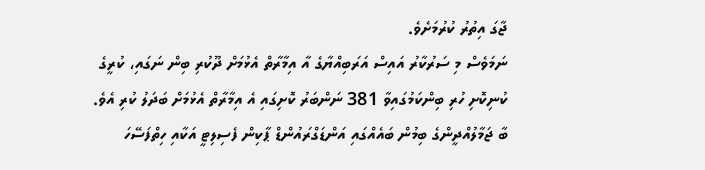ޖާގަ އިތުރު ކުރުމަށެވެ.
ނަމަވެސް މި ސަރުކާރު އައިސް އަރަބިއްޔާގެ އާ އިމާރާތް އެޅުމަށް ދޫކުރި ބިން ނަގައި، ކުރީގެ ކުނިކޮށި ހުރި ބިންކަމުގައިވާ 381 ނަންބަރު ކޮށިގައި އެ އިމާރާތް އެޅުމަށް ބަދަލު ކުރި އެވެ.
ބާ ޖަމާލުއްދީންގެ ބިމުން ބައެއްގައި އަންޑަގްރައުންޑް ޕާކިން ފެސިލިޓީ އަކާއި ހިތްފަސޭހަ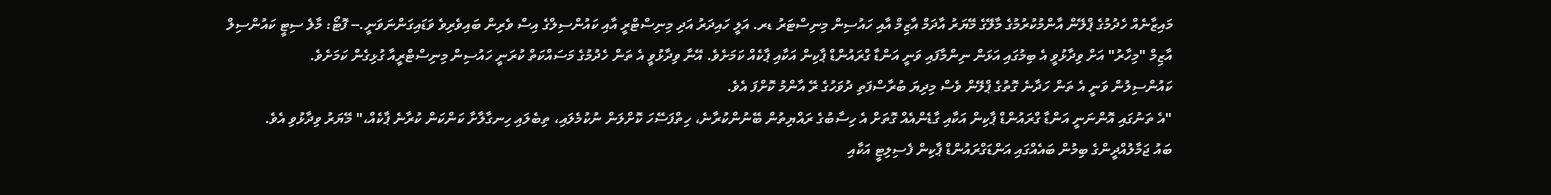މައިޒާނެއް ހެދުމުގެ ޕްލޭން އާންމުކުރުމުގެ މާލޭގެ މޭޔަރު އާދަމް އާޒިމް އާއި ހައުސިން މިނިސްޓަރު ޑރ. އަލީ ހައިދަރު އަދި މިނިސްޓްރީ އާއި ކައުންސިލްގެ އިސް ވެރިން ބައިވެރިވެ ވަޑައިގަންނަވަނީ.-- ފޮޓޯ: މާލެ ސިޓީ ކައުންސިލް
އާޒިމް "މިހާރު" އަށް ވިދާޅުވީ އެ ބިމުގައި އަޅަން ނިންމާފައި ވަނީ އަންޑާ ގްރައުންޑް ޕާކިން އަކާއި ޕާކެއް ކަމަށެވެ. އޭނާ ވިދާޅުވީ އެ ތަން ހެދުމުގެ މަސައްކަތް ކުރަނީ ހައުސިން މިނިސްޓްރީއާ ގުޅިގެން ކަމަށެވެ.
ކައުންސިލުން ވަނީ އެ ތަން ހަދާނެ ގޮތުގެ ޕްލޭން ވެސް މިދިޔަ ބުރާސްފަތި ދުވަހުގެ ރޭ އާންމު ކޮށްފަ އެވެ.
"އެ ތަނުގައި އޮންނަނީ އަންޑާ ގްރައުންޑް ޕާކިން އަކާއި ގާޑެންއެއް ގޮތަށް އެ ހިސާބުގެ ރައްޔިތުން ބޭނުންކުރާނެ، ހިތްފަސޭހަ ކޮށްލަން ނުކުމެލައި، ތިބެލައި ހިނގާލާށާ ކަންކަން ކުރާނެ ޕާކެއް،" މޭޔަރު ވިދާޅުވި އެވެ.
ބައު ޖަމާލުއްދީންގެ ބިމުން ބައެއްގައި އަންޑަގްރައުންޑް ޕާކިން ފެސިލިޓީ އަކާއި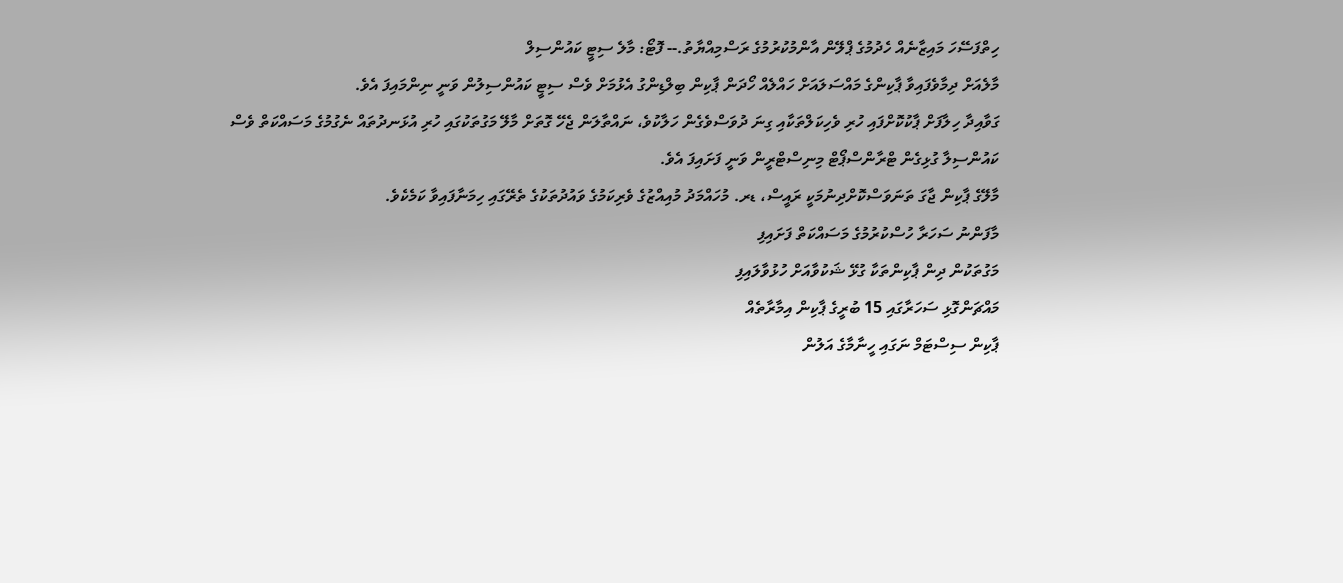ހިތްފަސޭހަ މައިޒާނެއް ހެދުމުގެ ޕްލޭން އާންމުކުރުމުގެ ރަސްމިއްޔާތު.-- ފޮޓޯ: މާލެ ސިޓީ ކައުންސިލް
މާލެއަށް ދިމާވެފައިވާ ޕާކިންގެ މައްސަލައަށް ހައްލެއް ހޯދަން ޕާކިން ބިލްޑިންގު އެޅުމަށް ވެސް ސިޓީ ކައުންސިލުން ވަނީ ނިންމައިފަ އެވެ.
ގަވާއިދާ ހިލާފަށް ޕާކުކޮށްފައި ހުރި ވެހިކަލްތަކާއި ގިނަ ދުވަސްވެގެން ހަލާކުވެ، ނައްތާލަން ޖެހޭ ގޮތަށް މާލޭ މަގުތަކުގައި ހުރި އުޅަނދުތައް ނެގުމުގެ މަސައްކަތް ވެސް ކައުންސިލާ ގުޅިގެން ޓްރާންސްޕޯޓް މިނިސްޓްރީން ވަނީ ފަށައިފަ އެވެ.
މާލޭގެ ޕާކިން ޖާގަ ތަނަވަސްކޮށްދިނުމަކީ ރައީސް، ޑރ. މުހައްމަދު މުއިއްޒުގެ ވެރިކަމުގެ ވައުދުތަކުގެ ތެރޭގައި ހިމަނާފައިވާ ކަމެކެވެ.
މާފަންނު ސަހަރާ ހުސްކުރުމުގެ މަސައްކަތް ފަށައިފި
މަގުތަކުން ދިން ޕާކިންތަކާ ގުޅޭ ޝަކުވާއަށް ހުޅުވާލައިފި
މައްޗަންގޮޅި ސަހަރާގައި 15 ބުރީގެ ޕާކިން އިމާރާތެއް
ޕާކިން ސިސްޓަމް ނަގައި ހީނާމާގެ އަލުން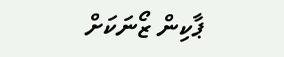ޕާކިން ޒޯނަކަށް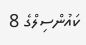ކައުންސިލްގެ 8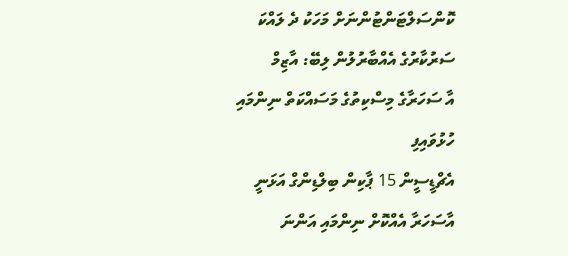ކޮންސަލްޓަންޓުންނަށް މަހަކު ދެ ލައްކަ
ސަރުކާރުގެ އެއްބާރުލުން ލިބޭ: އާޒިމް
އާ ސަހަރާގެ މިސްކިތުގެ މަސައްކަތް ނިންމައި ހުޅުވައިފި
އެޗްޑީސީން 15 ޕާކިން ބިލްޑިންގް އަޅަނީ
އާސަހަރާ އެއްކޮށް ނިންމައި އަންނަ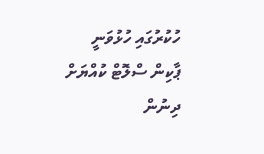ހުކުރުގައި ހުޅުވަނީ
ޕާކިން ސްލޮޓް ކުއްޔަށް ދިނުން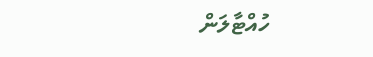ހުއްޓާލަން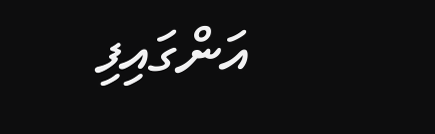އަންގައިފި